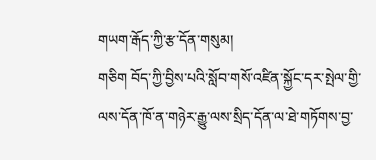གཡག་རྒོད་ཀྱི་རྩ་དོན་གསུམ།
གཅིག བོད་ཀྱི་བྱིས་པའི་སློབ་གསོ་འཛིན་སྐྱོང་དར་སྤེལ་གྱི་ལས་དོན་ཁོ་ན་གཉེར་རྒྱུ་ལས་སྲིད་དོན་ལ་ཐེ་གཏོགས་བྱ་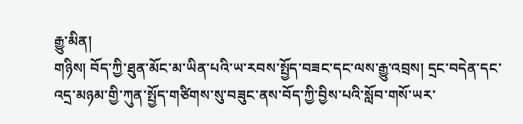རྒྱུ་མིན།
གཉིས། བོད་ཀྱི་ཐུན་མོང་མ་ཡིན་པའི་ཡ་རབས་སྤྱོད་བཟང་དང་ལས་རྒྱུ་འབྲས། དྲང་བདེན་དང་འདྲ་མཉམ་གྱི་ཀུན་སྤྱོད་གཙིགས་སུ་བཟུང་ནས་བོད་ཀྱི་བྱིས་པའི་སློབ་གསོ་ཡར་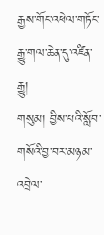རྒྱས་གོང་འཕེལ་གཏོང་རྒྱུ་གལ་ཆེན་དུ་འཛིན་རྒྱུ།
གསུམ། བྱིས་པའི་སློབ་གསོའི་བྱ་བར་མཉམ་འབྲེལ་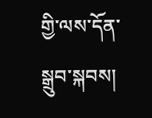གྱི་ལས་དོན་སྒྲུབ་སྐབས།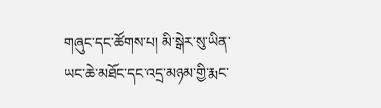གཞུང་དང་ཚོགས་པ། མི་སྒེར་སུ་ཡིན་ཡང་ཆེ་མཐོང་དང་འདྲ་མཉམ་གྱི་རྨང་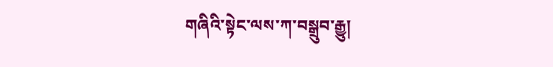གཞིའི་སྟེང་ལས་ཀ་བསྒྲུབ་རྒྱུ།